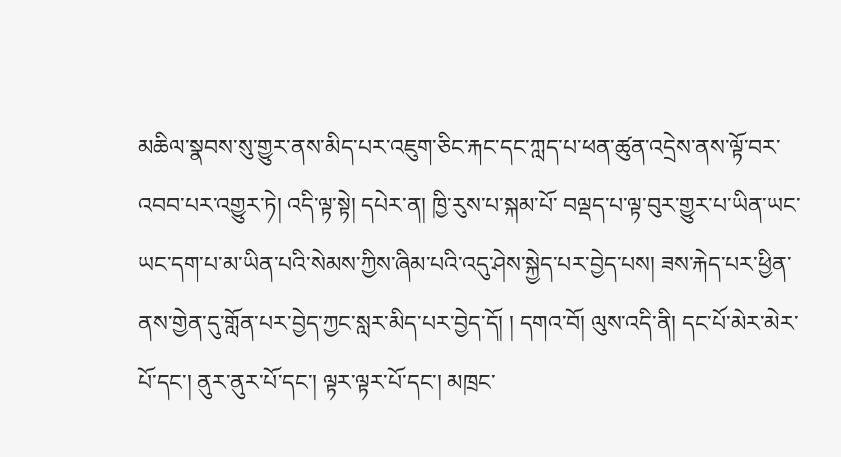མཆིལ་སྣབས་སུ་གྱུར་ནས་མིད་པར་འཇུག་ཅིང་རྐང་དང་ཀླད་པ་ཕན་ཚུན་འདྲེས་ནས་ལྟོ་བར་འབབ་པར་འགྱུར་ཏེ། འདི་ལྟ་སྟེ། དཔེར་ན། ཁྱི་རུས་པ་སྐམ་པོ་ བལྡད་པ་ལྟ་བུར་གྱུར་པ་ཡིན་ཡང་ཡང་དག་པ་མ་ཡིན་པའི་སེམས་ཀྱིས་ཞིམ་པའི་འདུ་ཤེས་སྐྱེད་པར་བྱེད་པས། ཟས་རྐེད་པར་ཕྱིན་ནས་གྱེན་དུ་གློན་པར་བྱེད་ཀྱང་སླར་མིད་པར་བྱེད་དོ། ། དགའ་བོ། ལུས་འདི་ནི། དང་པོ་མེར་མེར་པོ་དང་། ནུར་ནུར་པོ་དང་། ལྟར་ལྟར་པོ་དང་། མཁྲང་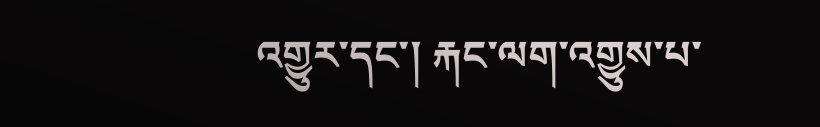འགྱུར་དང་། རྐང་ལག་འགྱུས་པ་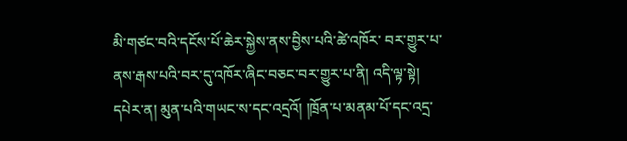མི་གཙང་བའི་དངོས་པོ་ཆེར་སྐྱེས་ནས་བྱིས་པའི་ཚེ་འཁོར་ བར་གྱུར་པ་ནས་རྒས་པའི་བར་དུ་འཁོར་ཞིང་བཅང་བར་གྱུར་པ་ནི། འདི་ལྟ་སྟེ། དཔེར་ན། མུན་པའི་གཡང་ས་དང་འདྲའོ། །ཁྲོན་པ་མནམ་པོ་དང་འདྲ་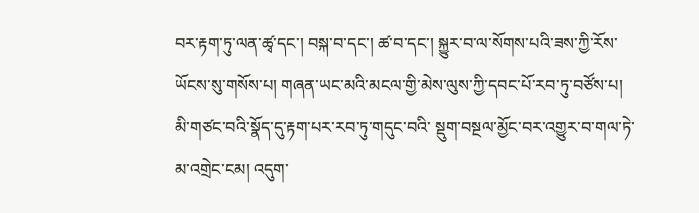བར་རྟག་ཏུ་ལན་ཚྭ་དང་། བསྐ་བ་དང་། ཚ་བ་དང་། སྐྱུར་བ་ལ་སོགས་པའི་ཟས་ཀྱི་རོས་ཡོངས་སུ་གསོས་པ། གཞན་ཡང་མའི་མངལ་གྱི་མེས་ལུས་ཀྱི་དབང་པོ་རབ་ཏུ་བཙོས་པ། མི་གཙང་བའི་སྣོད་དུ་རྟག་པར་རབ་ཏུ་གདུང་བའི་ སྡུག་བསྔལ་མྱོང་བར་འགྱུར་བ་གལ་ཏེ་མ་འགྲེང་ངམ། འདུག་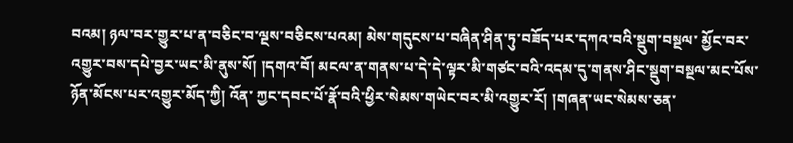བའམ། ཉལ་བར་གྱུར་པ་ན་བཅིང་བ་ལྔས་བཅིངས་པའམ། མེས་གདུངས་པ་བཞིན་ཤིན་ཏུ་བཟོད་པར་དཀའ་བའི་སྡུག་བསྔལ་ མྱོང་བར་འགྱུར་བས་དཔེ་བྱར་ཡང་མི་ནུས་སོ། །དགའ་བོ། མངལ་ན་གནས་པ་དེ་དེ་ལྟར་མི་གཙང་བའི་འདམ་དུ་གནས་ཤིང་སྡུག་བསྔལ་མང་པོས་ཉོན་མོངས་པར་འགྱུར་མོད་ཀྱི། འོན་ ཀྱང་དབང་པོ་རྣོ་བའི་ཕྱིར་སེམས་གཡེང་བར་མི་འགྱུར་རོ། །གཞན་ཡང་སེམས་ཅན་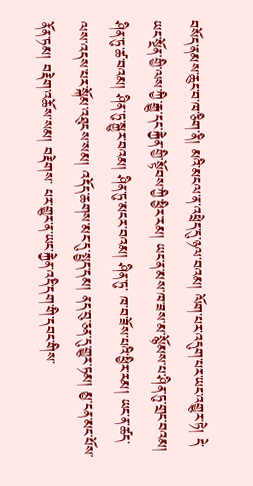བསོད་ནམས་ཆུང་བ་ཁ་ཅིག་ནི། མའི་མངལ་ན་འཕྲེད་དུ་ཉལ་བའམ། ལོག་པར་འདུག་པར་ཡང་འགྱུར་ཏེ། དེ་ཡང་སྔོན་གྱི་ལས་ཀྱི་རྒྱུ་དང་རྐྱེན་གྱི་སྟོབས་ཀྱི་ཕྱིར་རམ། ཡང་ན་མས་ཁ་ཟས་མ་སྙོམས་པ་ཤིན་ཏུ་གྲང་བའམ། ཤིན་ཏུ་ཚ་བའམ། ཤིན་ཏུ་སྐྱུར་བའམ། ཤིན་ཏུ་མངར་བའམ། ཤིན་ཏུ་ ཁ་བ་ཟོས་པའི་ཕྱིར་རམ། ཡང་ན་ཚད་ལས་འདས་པར་སྐོམ་འཐུངས་སམ། འདོད་ཆགས་མང་དུ་སྤྱད་དམ། ནད་བུ་ཅན་དུ་གྱུར་ཏམ། མྱ་ངན་མང་པོས་ནོན་ཏམ། བརྡེག་འཆོས་སམ། བརྡེགས་ པར་གྱུར་ན་ཡང་རྐྱེན་འདི་དག་གི་དབང་གིས་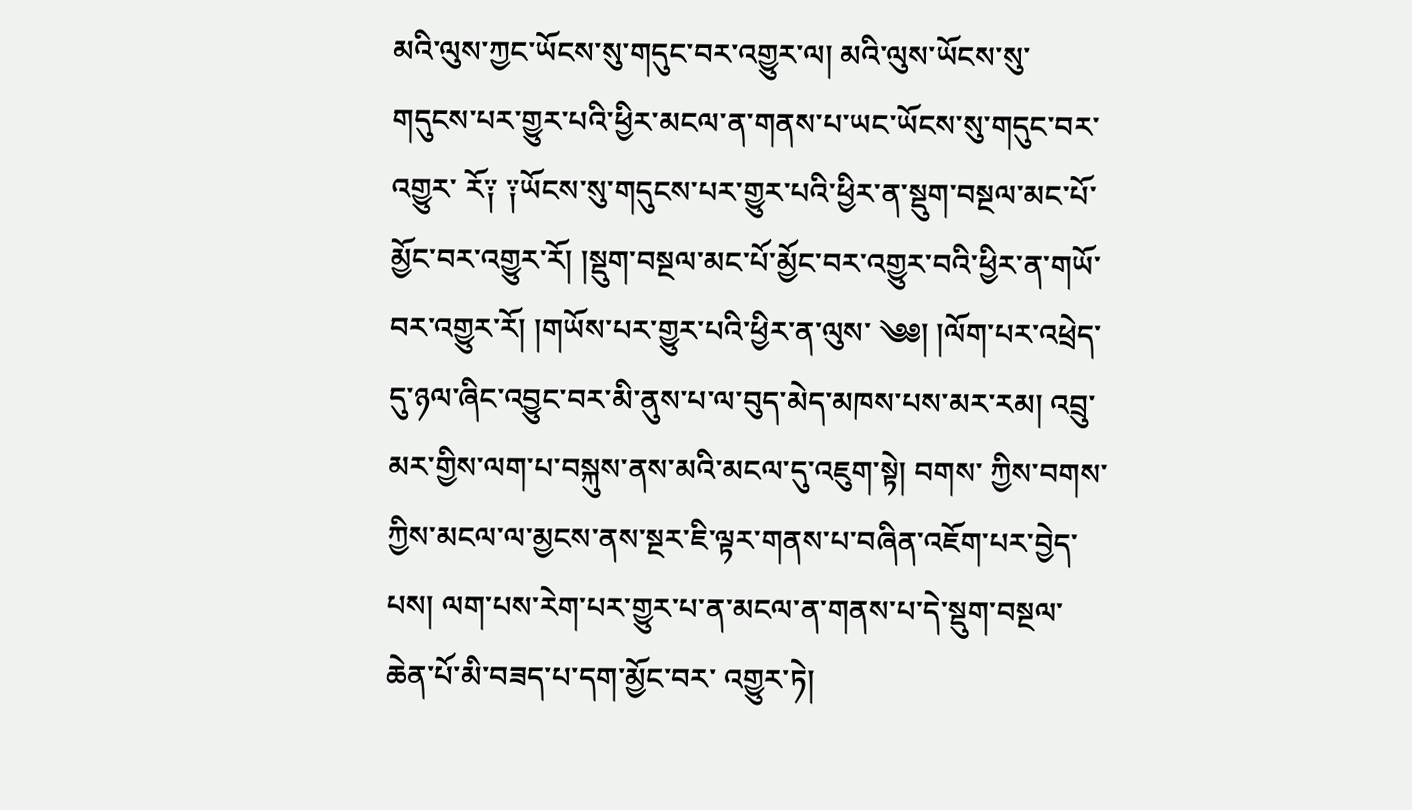མའི་ལུས་ཀྱང་ཡོངས་སུ་གདུང་བར་འགྱུར་ལ། མའི་ལུས་ཡོངས་སུ་གདུངས་པར་གྱུར་པའི་ཕྱིར་མངལ་ན་གནས་པ་ཡང་ཡོངས་སུ་གདུང་བར་འགྱུར་ རོ༑ ༑ཡོངས་སུ་གདུངས་པར་གྱུར་པའི་ཕྱིར་ན་སྡུག་བསྔལ་མང་པོ་མྱོང་བར་འགྱུར་རོ། །སྡུག་བསྔལ་མང་པོ་མྱོང་བར་འགྱུར་བའི་ཕྱིར་ན་གཡོ་བར་འགྱུར་རོ། །གཡོས་པར་གྱུར་པའི་ཕྱིར་ན་ལུས་ ༄༅། །ལོག་པར་འཕྲེད་དུ་ཉལ་ཞིང་འབྱུང་བར་མི་ནུས་པ་ལ་བུད་མེད་མཁས་པས་མར་རམ། འབྲུ་མར་གྱིས་ལག་པ་བསྐུས་ནས་མའི་མངལ་དུ་འཇུག་སྟེ། བགས་ ཀྱིས་བགས་ཀྱིས་མངལ་ལ་མྱངས་ནས་སྔར་ཇི་ལྟར་གནས་པ་བཞིན་འཇོག་པར་བྱེད་པས། ལག་པས་རེག་པར་གྱུར་པ་ན་མངལ་ན་གནས་པ་དེ་སྡུག་བསྔལ་ཆེན་པོ་མི་བཟད་པ་དག་མྱོང་བར་ འགྱུར་ཏེ།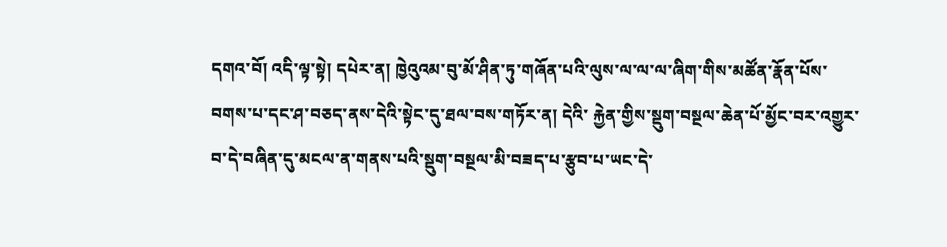དགའ་བོ། འདི་ལྟ་སྟེ། དཔེར་ན། ཁྱེའུའམ་བུ་མོ་ཤིན་ཏུ་གཞོན་པའི་ལུས་ལ་ལ་ལ་ཞིག་གིས་མཚོན་རྣོན་པོས་བགས་པ་དང་ཤ་བཅད་ནས་དེའི་སྟེང་དུ་ཐལ་བས་གཏོར་ན། དེའི་ རྐྱེན་གྱིས་སྡུག་བསྔལ་ཆེན་པོ་མྱོང་བར་འགྱུར་བ་དེ་བཞིན་དུ་མངལ་ན་གནས་པའི་སྡུག་བསྔལ་མི་བཟད་པ་རྩུབ་པ་ཡང་དེ་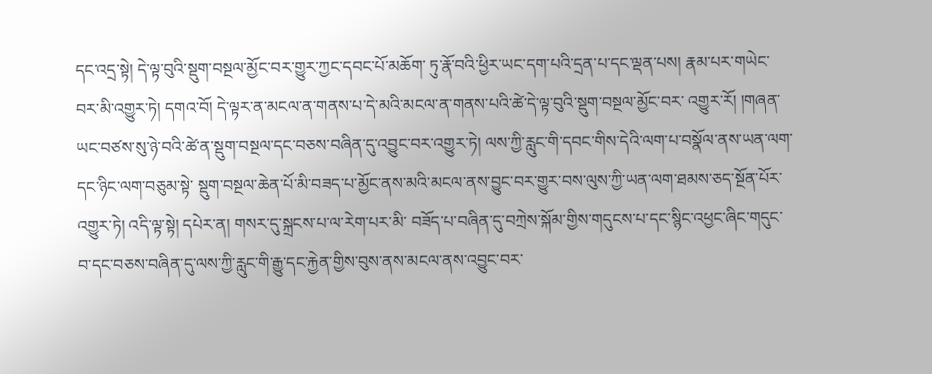དང་འདྲ་སྟེ། དེ་ལྟ་བུའི་སྡུག་བསྔལ་མྱོང་བར་གྱུར་ཀྱང་དབང་པོ་མཆོག་ ཏུ་རྣོ་བའི་ཕྱིར་ཡང་དག་པའི་དྲན་པ་དང་ལྡན་པས། རྣམ་པར་གཡེང་བར་མི་འགྱུར་ཏེ། དགའ་བོ། དེ་ལྟར་ན་མངལ་ན་གནས་པ་དེ་མའི་མངལ་ན་གནས་པའི་ཚེ་དེ་ལྟ་བུའི་སྡུག་བསྔལ་མྱོང་བར་ འགྱུར་རོ། །གཞན་ཡང་བཙས་སུ་ཉེ་བའི་ཚེ་ན་སྡུག་བསྔལ་དང་བཅས་བཞིན་དུ་འབྱུང་བར་འགྱུར་ཏེ། ལས་ཀྱི་རླུང་གི་དབང་གིས་དེའི་ལག་པ་བསྣོལ་ནས་ཡན་ལག་དང་ཉིང་ལག་བཅུམ་སྟེ་ སྡུག་བསྔལ་ཆེན་པོ་མི་བཟད་པ་མྱོང་ནས་མའི་མངལ་ནས་བྱུང་བར་གྱུར་བས་ལུས་ཀྱི་ཡན་ལག་ཐམས་ཅད་སྔོན་པོར་འགྱུར་ཏེ། འདི་ལྟ་སྟེ། དཔེར་ན། གསར་དུ་སྐྲངས་པ་ལ་རེག་པར་མི་ བཟོད་པ་བཞིན་དུ་བཀྲེས་སྐོམ་གྱིས་གདུངས་པ་དང་སྙིང་འཕྱང་ཞིང་གདུང་བ་དང་བཅས་བཞིན་དུ་ལས་ཀྱི་རླུང་གི་རྒྱུ་དང་རྐྱེན་གྱིས་བུས་ནས་མངལ་ནས་འབྱུང་བར་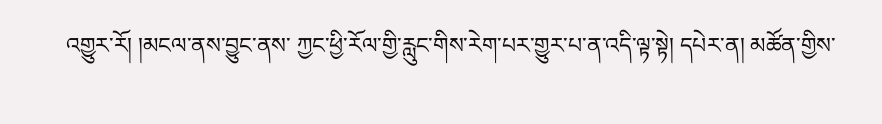འགྱུར་རོ། །མངལ་ནས་བྱུང་ནས་ ཀྱང་ཕྱི་རོལ་གྱི་རླུང་གིས་རེག་པར་གྱུར་པ་ན་འདི་ལྟ་སྟེ། དཔེར་ན། མཚོན་གྱིས་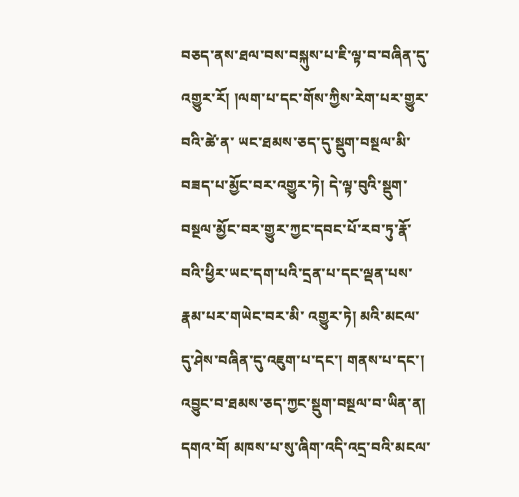བཅད་ནས་ཐལ་བས་བསྐུས་པ་ཇི་ལྟ་བ་བཞིན་དུ་འགྱུར་རོ། །ལག་པ་དང་གོས་ཀྱིས་རེག་པར་གྱུར་བའི་ཚེ་ན་ ཡང་ཐམས་ཅད་དུ་སྡུག་བསྔལ་མི་བཟད་པ་མྱོང་བར་འགྱུར་ཏེ། དེ་ལྟ་བུའི་སྡུག་བསྔལ་མྱོང་བར་གྱུར་ཀྱང་དབང་པོ་རབ་ཏུ་རྣོ་བའི་ཕྱིར་ཡང་དག་པའི་དྲན་པ་དང་ལྡན་པས་རྣམ་པར་གཡེང་བར་མི་ འགྱུར་ཏེ། མའི་མངལ་དུ་ཤེས་བཞིན་དུ་འཇུག་པ་དང་། གནས་པ་དང་། འབྱུང་བ་ཐམས་ཅད་ཀྱང་སྡུག་བསྔལ་བ་ཡིན་ན། དགའ་བོ། མཁས་པ་སུ་ཞིག་འདི་འདྲ་བའི་མངལ་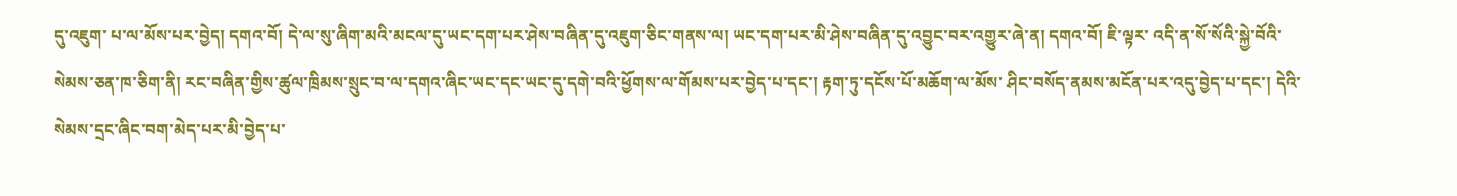དུ་འཇུག་ པ་ལ་མོས་པར་བྱེད། དགའ་བོ། དེ་ལ་སུ་ཞིག་མའི་མངལ་དུ་ཡང་དག་པར་ཤེས་བཞིན་དུ་འཇུག་ཅིང་གནས་ལ། ཡང་དག་པར་མི་ཤེས་བཞིན་དུ་འབྱུང་བར་འགྱུར་ཞེ་ན། དགའ་བོ། ཇི་ལྟར་ འདི་ན་སོ་སོའི་སྐྱེ་བོའི་སེམས་ཅན་ཁ་ཅིག་ནི། རང་བཞིན་གྱིས་ཚུལ་ཁྲིམས་སྲུང་བ་ལ་དགའ་ཞིང་ཡང་དང་ཡང་དུ་དགེ་བའི་ཕྱོགས་ལ་གོམས་པར་བྱེད་པ་དང་། རྟག་ཏུ་དངོས་པོ་མཆོག་ལ་མོས་ ཤིང་བསོད་ནམས་མངོན་པར་འདུ་བྱེད་པ་དང་། དེའི་སེམས་དྲང་ཞིང་བག་མེད་པར་མི་བྱེད་པ་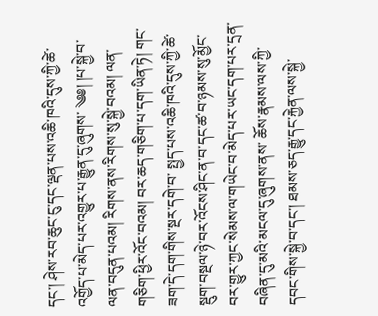དང་། ཤེས་རབ་ཆུང་ངུ་དང་ལྡན་པས་འཆི་ཁའི་དུས་ཀྱི་ཚེ་འགྱོད་པ་མེད་པར་འགྱུར་པ་རྒྱུན་དུ་ཞུགས་ ༄༅། །པ་སྐྱེ་བ་ལན་བདུན་པའམ། རིགས་ནས་རིགས་སུ་སྐྱེ་བའམ། ལན་གཅིག་ཕྱིར་འོང་བའམ། བར་ཆད་གཅིག་པ་དག་ཡིན་ཏེ། གང་ཟག་དེ་དག་གིས་སྔར་དགེ་བ་ སྤྱད་པས་འཆི་ཁའི་དུས་ཀྱི་ཚེ་སྡུག་བསྔལ་ཉེ་བར་འོངས་ཤིང་ན་བ་དང་ཚ་བ་ཉམས་སུ་མྱོང་བར་གྱུར་ཀྱང་སེམས་ལ་གཡེང་བ་མེད་པར་ཡང་དག་པར་དྲན་བཞིན་དུ་མའི་མངལ་དུ་ཞུགས་ནས་ ཆོས་རྣམས་ལས་ཀྱི་དབང་གིས་སྐྱེ་བ་དང་། ཐམས་ཅད་རྒྱུ་དང་རྐྱེན་ལས་སྐྱེ་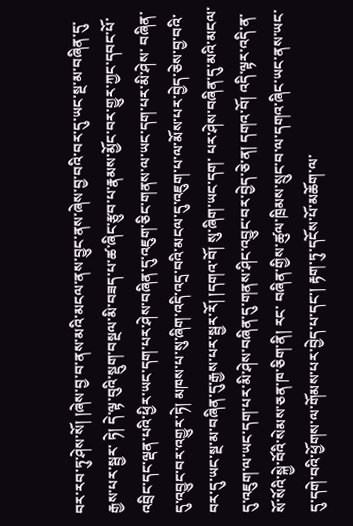བར་རབ་ཏུ་ཤེས་སོ། །ཞེས་བྱ་བ་ནས་མའི་མངལ་ནས་བྱུང་ནས་ཞེས་བྱ་བའི་བར་དུ་ཡང་སྔ་མ་བཞིན་དུ་རྒྱས་པར་སྦྱར་ ཏེ། དེ་ལྟ་བུའི་སྡུག་བསྔལ་མི་བཟད་པ་ཚ་ཞིང་རྩུབ་པ་རྣམས་མྱོང་བར་གྱུར་ཀྱང་དབང་པོ་འབྲིང་དང་ལྡན་པའི་ཕྱིར་ཡང་དག་པར་ཤེས་བཞིན་དུ་འཇུག་ཅིང་གནས་ལ་ཡང་དག་པར་མི་ཤེས་ བཞིན་དུ་འབྱུང་བར་འགྱུར་ཏེ། མཁས་པ་སུ་ཞིག་འདི་འདྲ་བའི་མངལ་དུ་འཇུག་པ་ལ་མོས་པར་བྱེད་ཅེས་བྱ་བའི་བར་དུ་ཡང་སྔ་མ་བཞིན་དུ་རྒྱས་པར་སྦྱར་རོ། །དགའ་བོ། སུ་ཞིག་ཡང་དག་ པར་ཤེས་བཞིན་དུ་མའི་མངལ་དུ་འཇུག་ལ་ཡང་དག་པར་མི་ཤེས་བཞིན་དུ་གནས་ཤིང་འབྱུང་བར་བྱེད་ཅེ་ན། དགའ་བོ། འདི་ལྟར་འདི་ན་སོ་སོའི་སྐྱེ་བོའི་སེམས་ཅན་ཁ་ཅིག་ནི། རང་ བཞིན་གྱིས་ཚུལ་ཁྲིམས་སྲུང་བ་ལ་དགའ་ཞིང་ཡང་ནས་ཡང་དུ་དགེ་བའི་ཕྱོགས་ལ་གོམས་པར་བྱེད་པ་དང་། རྟག་ཏུ་དངོས་པོ་མཆོག་ལ་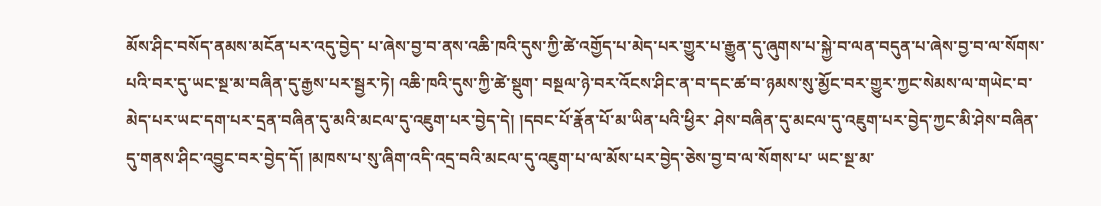མོས་ཤིང་བསོད་ནམས་མངོན་པར་འདུ་བྱེད་ པ་ཞེས་བྱ་བ་ནས་འཆི་ཁའི་དུས་ཀྱི་ཚེ་འགྱོད་པ་མེད་པར་གྱུར་པ་རྒྱུན་དུ་ཞུགས་པ་སྐྱེ་བ་ལན་བདུན་པ་ཞེས་བྱ་བ་ལ་སོགས་པའི་བར་དུ་ཡང་སྔ་མ་བཞིན་དུ་རྒྱས་པར་སྦྱར་ཏེ། འཆི་ཁའི་དུས་ཀྱི་ཚེ་སྡུག་ བསྔལ་ཉེ་བར་འོངས་ཤིང་ན་བ་དང་ཚ་བ་ཉམས་སུ་མྱོང་བར་གྱུར་ཀྱང་སེམས་ལ་གཡེང་བ་མེད་པར་ཡང་དག་པར་དྲན་བཞིན་དུ་མའི་མངལ་དུ་འཇུག་པར་བྱེད་དེ། །དབང་པོ་རྣོན་པོ་མ་ཡིན་པའི་ཕྱིར་ ཤེས་བཞིན་དུ་མངལ་དུ་འཇུག་པར་བྱེད་ཀྱང་མི་ཤེས་བཞིན་དུ་གནས་ཤིང་འབྱུང་བར་བྱེད་དོ། །མཁས་པ་སུ་ཞིག་འདི་འདྲ་བའི་མངལ་དུ་འཇུག་པ་ལ་མོས་པར་བྱེད་ཅེས་བྱ་བ་ལ་སོགས་པ་ ཡང་སྔ་མ་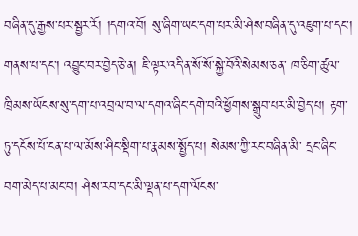བཞིན་དུ་རྒྱས་པར་སྦྱར་རོ། །དགའ་བོ། སུ་ཞིག་ཡང་དག་པར་མི་ཤེས་བཞིན་དུ་འཇུག་པ་དང་། གནས་པ་དང་། འབྱུང་བར་བྱེད་ཅེ་ན། ཇི་ལྟར་འདི་ན་སོ་སོ་སྐྱེ་བོའི་སེམས་ཅན་ ཁ་ཅིག་ཚུལ་ཁྲིམས་ཡོངས་སུ་དག་པ་འབྲལ་བ་ལ་དགའ་ཞིང་དགེ་བའི་ཕྱོགས་སྒྲུབ་པར་མི་བྱེད་པ། རྟག་ཏུ་དངོས་པོ་ངན་པ་ལ་མོས་ཤིང་སྡིག་པ་རྣམས་སྤྱོད་པ། སེམས་ཀྱི་རང་བཞིན་མི་ དྲང་ཞིང་བག་མེད་པ་མང་བ། ཤེས་རབ་དང་མི་ལྡན་པ་དག་ལོངས་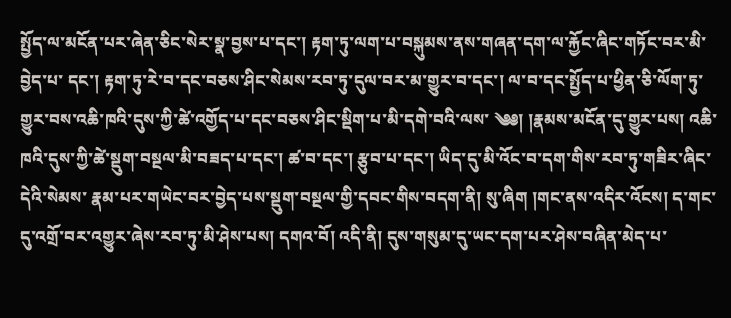སྤྱོད་ལ་མངོན་པར་ཞེན་ཅིང་སེར་སྣ་བྱས་པ་དང་། རྟག་ཏུ་ལག་པ་བསྐུམས་ནས་གཞན་དག་ལ་རྐྱོང་ཞིང་གཏོང་བར་མི་བྱེད་པ་ དང་། རྟག་ཏུ་རེ་བ་དང་བཅས་ཤིང་སེམས་རབ་ཏུ་དུལ་བར་མ་གྱུར་བ་དང་། ལ་བ་དང་སྤྱོད་པ་ཕྱིན་ཅི་ལོག་ཏུ་གྱུར་བས་འཆི་ཁའི་དུས་ཀྱི་ཚེ་འགྱོད་པ་དང་བཅས་ཤིང་སྡིག་པ་མི་དགེ་བའི་ལས་ ༄༅། །རྣམས་མངོན་དུ་གྱུར་པས། འཆི་ཁའི་དུས་ཀྱི་ཚེ་སྡུག་བསྔལ་མི་བཟད་པ་དང་། ཚ་བ་དང་། རྩུབ་པ་དང་། ཡིད་དུ་མི་འོང་བ་དག་གིས་རབ་ཏུ་གཟིར་ཞིང་དེའི་སེམས་ རྣམ་པར་གཡེང་བར་བྱེད་པས་སྡུག་བསྔལ་གྱི་དབང་གིས་བདག་ནི། སུ་ཞིག །གང་ནས་འདིར་འོངས། ད་གང་དུ་འགྲོ་བར་འགྱུར་ཞེས་རབ་ཏུ་མི་ཤེས་པས། དགའ་བོ། འདི་ནི། དུས་གསུམ་དུ་ཡང་དག་པར་ཤེས་བཞིན་མེད་པ་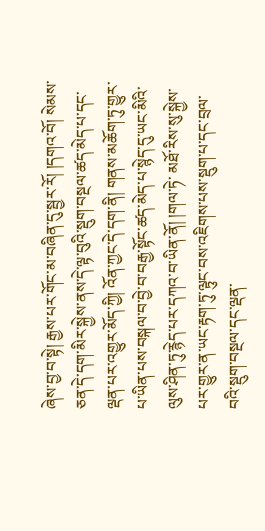ཞེས་བྱ་བ་སྟེ། རྒྱས་པར་གོང་མ་བཞིན་དུ་སྦྱར་རོ། །དགའ་བོ། སེམས་ཅན་དེ་དག་མིར་སྐྱེས་ནས་དེ་ལྟ་བུའི་སྡུག་བསྔལ་ཚད་མེད་པ་དང་ ལྡན་པར་འགྱུར་མོད་ཀྱི། འོན་ཀྱང་དེ་དག་ནི། གནས་མཆོག་ཏུ་གྱུར་པ་ཡིན་པས་བསྐལ་བ་བྱེ་བ་བརྒྱ་སྟོང་ཚད་མེད་པ་སྙེད་དུ་ཡང་མིའི་ལུས་ཤིན་ཏུ་རྙེད་པར་དཀའ་བ་ཡིན་ནོ། །གལ་ཏེ་ མཐོ་རིས་སུ་སྐྱེས་པར་གྱུར་ན་ཡང་རྟག་ཏུ་ལྟུང་བས་འཇིགས་པས་སྡུག་པ་དང་བྲལ་བའི་སྡུག་བསྔལ་དང་ལྡན་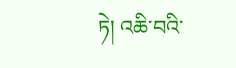ཏེ། འཆི་བའི་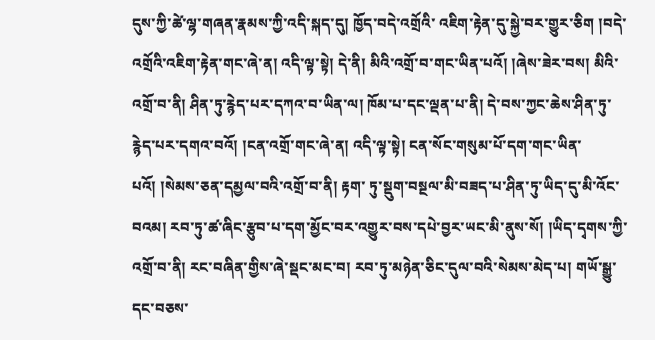དུས་ཀྱི་ཚེ་ལྷ་གཞན་རྣམས་ཀྱི་འདི་སྐད་དུ། ཁྱོད་བདེ་འགྲོའི་ འཇིག་རྟེན་དུ་སྐྱེ་བར་གྱུར་ཅིག །བདེ་འགྲོའི་འཇིག་རྟེན་གང་ཞེ་ན། འདི་ལྟ་སྟེ། དེ་ནི། མིའི་འགྲོ་བ་གང་ཡིན་པའོ། །ཞེས་ཟེར་བས། མིའི་འགྲོ་བ་ནི། ཤིན་ཏུ་རྙེད་པར་དཀའ་བ་ཡིན་ལ། ཁོམ་པ་དང་ལྡན་པ་ནི། དེ་བས་ཀྱང་ཆེས་ཤིན་ཏུ་རྙེད་པར་དགའ་བའོ། །ངན་འགྲོ་གང་ཞེ་ན། འདི་ལྟ་སྟེ། ངན་སོང་གསུམ་པོ་དག་གང་ཡིན་པའོ། །སེམས་ཅན་དམྱལ་བའི་འགྲོ་བ་ནི། རྟག་ ཏུ་སྡུག་བསྔལ་མི་བཟད་པ་ཤིན་ཏུ་ཡིད་དུ་མི་འོང་བའམ། རབ་ཏུ་ཚ་ཞིང་རྩུབ་པ་དག་མྱོང་བར་འགྱུར་བས་དཔེ་བྱར་ཡང་མི་ནུས་སོ། །ཡིད་དྭགས་ཀྱི་འགྲོ་བ་ནི། རང་བཞིན་གྱིས་ཞེ་སྡང་མང་བ། རབ་ཏུ་མཉེན་ཅིང་དུལ་བའི་སེམས་མེད་པ། གཡོ་སྒྱུ་དང་བཅས་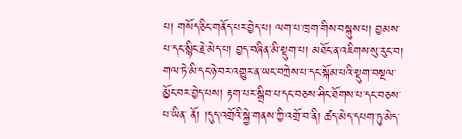པ། གསོད་ཅིང་གནོད་པར་བྱེད་པ། ལག་པ་ཁྲག་གིས་བསྐུས་པ། བྱམས་པ་དང་སྙིང་རྗེ་མེད་པ། བྱད་བཞིན་མི་སྡུག་པ། མཐོང་ན་འཇིགས་སུ་རུང་བ། གལ་ཏེ་མི་དང་ཉེ་བར་འགྱུར་ན་ཡང་བཀྲེས་པ་དང་སྐོམ་པའི་སྡུག་བསྔལ་མྱོང་བར་བྱེད་པས། རྟག་པར་སྒྲིབ་པ་དང་བཅས་ཤིང་ཐོགས་པ་དང་བཅས་པ་ཡིན་ ནོ། །དུད་འགྲོའི་སྐྱེ་གནས་ཀྱི་འགྲོ་བ་ནི། ཚད་མེད་དཔག་ཏུ་མེད་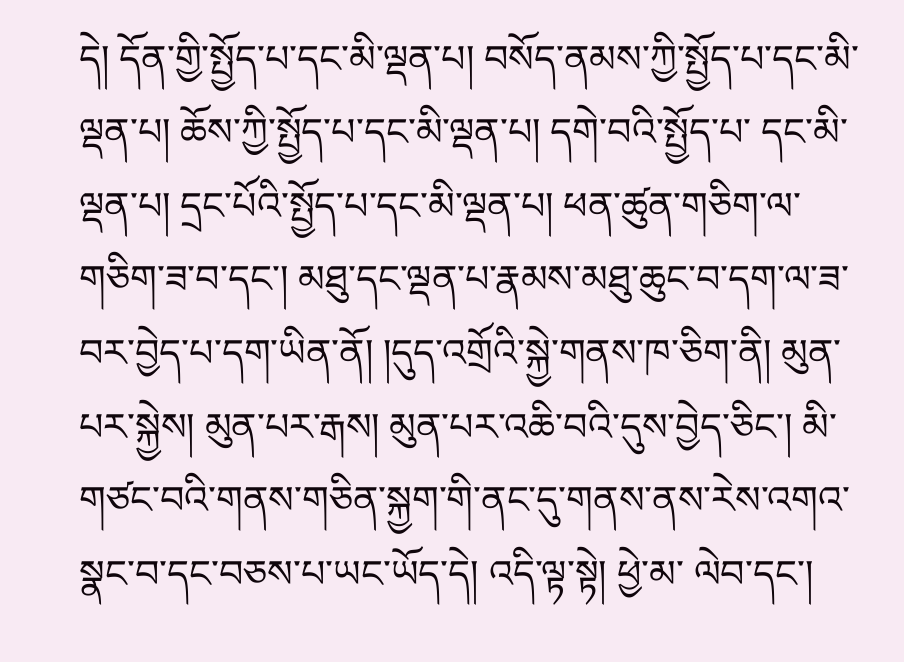དེ། དོན་གྱི་སྤྱོད་པ་དང་མི་ལྡན་པ། བསོད་ནམས་ཀྱི་སྤྱོད་པ་དང་མི་ལྡན་པ། ཆོས་ཀྱི་སྤྱོད་པ་དང་མི་ལྡན་པ། དགེ་བའི་སྤྱོད་པ་ དང་མི་ལྡན་པ། དྲང་པོའི་སྤྱོད་པ་དང་མི་ལྡན་པ། ཕན་ཚུན་གཅིག་ལ་གཅིག་ཟ་བ་དང་། མཐུ་དང་ལྡན་པ་རྣམས་མཐུ་ཆུང་བ་དག་ལ་ཟ་བར་བྱེད་པ་དག་ཡིན་ནོ། །དུད་འགྲོའི་སྐྱེ་གནས་ཁ་ཅིག་ནི། མུན་པར་སྐྱེས། མུན་པར་རྒས། མུན་པར་འཆི་བའི་དུས་བྱེད་ཅིང་། མི་གཙང་བའི་གནས་གཅིན་སྐྱག་གི་ནང་དུ་གནས་ནས་རེས་འགའ་སྣང་བ་དང་བཅས་པ་ཡང་ཡོད་དེ། འདི་ལྟ་སྟེ། ཕྱེ་མ་ ལེབ་དང་།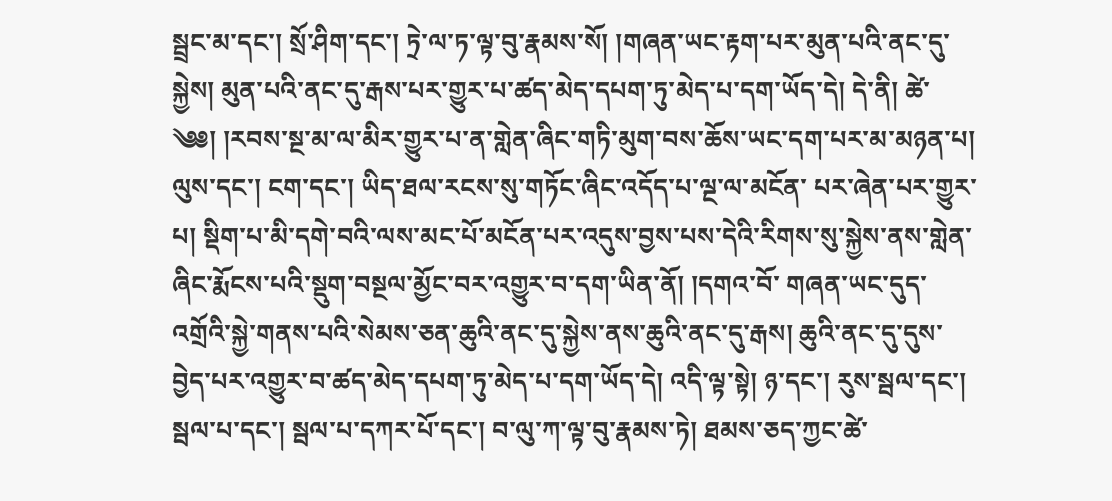སྦྲང་མ་དང་། སྲོ་ཤིག་དང་། ཏྲེ་ལ་ཏ་ལྟ་བུ་རྣམས་སོ། །གཞན་ཡང་རྟག་པར་མུན་པའི་ནང་དུ་སྐྱེས། མུན་པའི་ནང་དུ་རྒས་པར་གྱུར་པ་ཚད་མེད་དཔག་ཏུ་མེད་པ་དག་ཡོད་དེ། དེ་ནི། ཚེ་ ༄༅། །རབས་སྔ་མ་ལ་མིར་གྱུར་པ་ན་གླེན་ཞིང་གཏི་མུག་བས་ཆོས་ཡང་དག་པར་མ་མཉན་པ། ལུས་དང་། ངག་དང་། ཡིད་ཐལ་རངས་སུ་གཏོང་ཞིང་འདོད་པ་ལྔ་ལ་མངོན་ པར་ཞེན་པར་གྱུར་པ། སྡིག་པ་མི་དགེ་བའི་ལས་མང་པོ་མངོན་པར་འདུས་བྱས་པས་དེའི་རིགས་སུ་སྐྱེས་ནས་གླེན་ཞིང་རྨོངས་པའི་སྡུག་བསྔལ་མྱོང་བར་འགྱུར་བ་དག་ཡིན་ནོ། །དགའ་བོ་ གཞན་ཡང་དུད་འགྲོའི་སྐྱེ་གནས་པའི་སེམས་ཅན་ཆུའི་ནང་དུ་སྐྱེས་ནས་ཆུའི་ནང་དུ་རྒས། ཆུའི་ནང་དུ་དུས་བྱེད་པར་འགྱུར་བ་ཚད་མེད་དཔག་ཏུ་མེད་པ་དག་ཡོད་དེ། འདི་ལྟ་སྟེ། ཉ་དང་། རུས་སྦལ་དང་། སྦལ་པ་དང་། སྦལ་པ་དཀར་པོ་དང་། བ་ལུ་ཀ་ལྟ་བུ་རྣམས་ཏེ། ཐམས་ཅད་ཀྱང་ཚེ་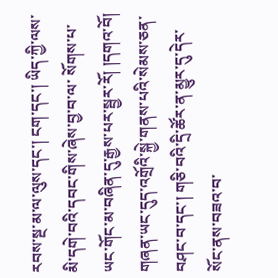རབས་སྔ་མ་ལ་ལུས་དང་། ངག་དང་། ཡིད་ཀྱི་ལས་མི་དགེ་བའི་དབང་གིས་ཞེས་བྱ་བ་ལ་ སོགས་པ་ཡང་གོང་མ་བཞིན་དུ་རྒྱས་པར་སྦྱར་རོ། །དགའ་བོ། གཞན་ཡང་དུད་འགྲོའི་སྐྱེ་གནས་པའི་སེམས་ཅན་བཤང་བ་དང་། གཅི་བའི་དྲི་ཚོར་ན་མྱུར་དུ་དེར་སོང་ནས་བཟའ་བ་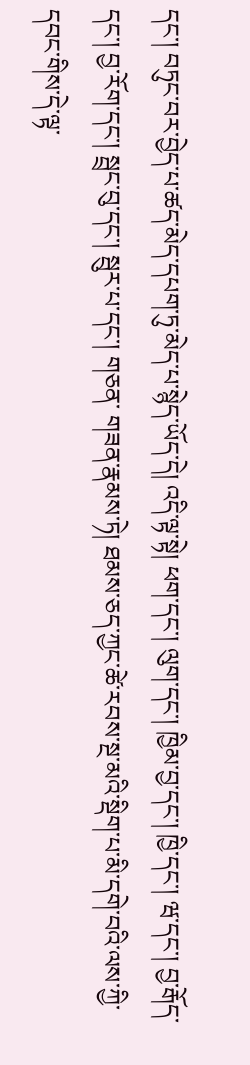དང་། བཏུང་བར་བྱེད་པ་ཚད་མེད་དཔག་ཏུ་མེད་པ་སྙེད་ཡོད་དེ། འདི་ལྟ་སྟེ། ཕག་དང་། ལུག་དང་། ཁྱིམ་བྱ་དང་། ཁྱི་དང་། ཝ་དང་། བྱ་རྒོད་དང་། བྱ་རོག་དང་། སྦྲང་བུ་དང་། སྦུར་པ་དང་། གཅན་ གཟན་རྣམས་ཏེ། ཐམས་ཅད་ཀྱང་ཚེ་རབས་སྔ་མའི་སྡིག་པ་མི་དགེ་བའི་ལས་ཀྱི་དབང་གིས་དེ་ལྟ་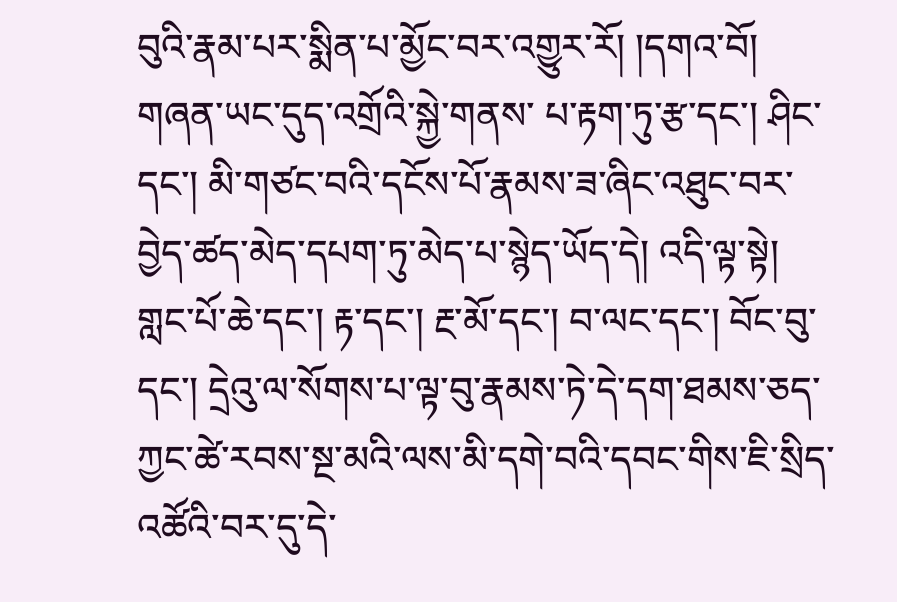བུའི་རྣམ་པར་སྨིན་པ་མྱོང་བར་འགྱུར་རོ། །དགའ་བོ། གཞན་ཡང་དུད་འགྲོའི་སྐྱེ་གནས་ པ་རྟག་ཏུ་རྩ་དང་། ཤིང་དང་། མི་གཙང་བའི་དངོས་པོ་རྣམས་ཟ་ཞིང་འཐུང་བར་བྱེད་ཚད་མེད་དཔག་ཏུ་མེད་པ་སྙེད་ཡོད་དེ། འདི་ལྟ་སྟེ། གླང་པོ་ཆེ་དང་། རྟ་དང་། རྔ་མོ་དང་། བ་ལང་དང་། བོང་བུ་དང་། དྲེའུ་ལ་སོགས་པ་ལྟ་བུ་རྣམས་ཏེ་དེ་དག་ཐམས་ཅད་ཀྱང་ཚེ་རབས་སྔ་མའི་ལས་མི་དགེ་བའི་དབང་གིས་ཇི་སྲིད་འཚོའི་བར་དུ་དེ་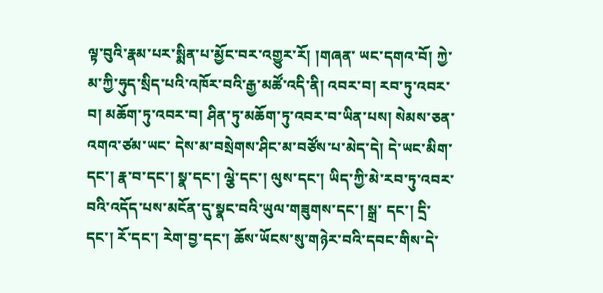ལྟ་བུའི་རྣམ་པར་སྨིན་པ་མྱོང་བར་འགྱུར་རོ། །གཞན་ ཡང་དགའ་བོ། ཀྱེ་མ་ཀྱི་ཧུད་སྲིད་པའི་འཁོར་བའི་རྒྱ་མཚོ་འདི་ནི། འབར་བ། རབ་ཏུ་འབར་བ། མཆོག་ཏུ་འབར་བ། ཤིན་ཏུ་མཆོག་ཏུ་འབར་བ་ཡིན་པས། སེམས་ཅན་འགའ་ཙམ་ཡང་ དེས་མ་བསྲེགས་ཤིང་མ་བཙོས་པ་མེད་དེ། དེ་ཡང་མིག་དང་། རྣ་བ་དང་། སྣ་དང་། ལྕེ་དང་། ལུས་དང་། ཡིད་ཀྱི་མེ་རབ་ཏུ་འབར་བའི་འདོད་པས་མངོན་དུ་སྣང་བའི་ཡུལ་གཟུགས་དང་། སྒྲ་ དང་། དྲི་དང་། རོ་དང་། རེག་བྱ་དང་། ཆོས་ཡོངས་སུ་གཉེར་བའི་དབང་གིས་དེ་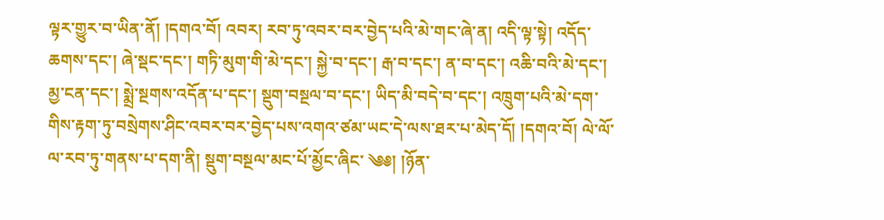ལྟར་གྱུར་བ་ཡིན་ནོ། །དགའ་བོ། འབར། རབ་ཏུ་འབར་བར་བྱེད་པའི་མེ་གང་ཞེ་ན། འདི་ལྟ་སྟེ། འདོད་ ཆགས་དང་། ཞེ་སྡང་དང་། གཏི་མུག་གི་མེ་དང་། སྐྱེ་བ་དང་། རྒ་བ་དང་། ན་བ་དང་། འཆི་བའི་མེ་དང་། མྱ་ངན་དང་། སྨྲེ་སྔགས་འདོན་པ་དང་། སྡུག་བསྔལ་བ་དང་། ཡིད་མི་བདེ་བ་དང་། འཁྲུག་པའི་མེ་དག་གིས་རྟག་ཏུ་བསྲེགས་ཤིང་འབར་བར་བྱེད་པས་འགའ་ཙམ་ཡང་དེ་ལས་ཐར་པ་མེད་དོ། །དགའ་བོ། ལེ་ལོ་ལ་རབ་ཏུ་གནས་པ་དག་ནི། སྡུག་བསྔལ་མང་པོ་མྱོང་ཞིང་ ༄༅། །ཉོན་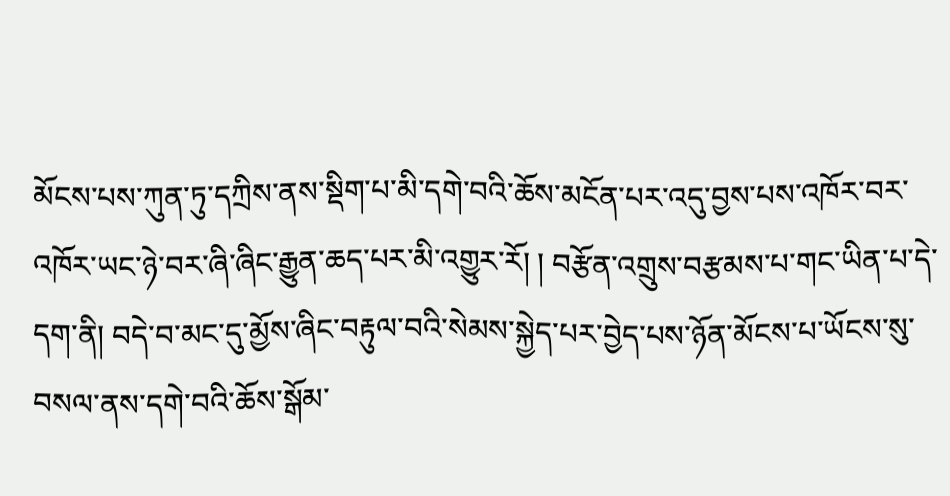མོངས་པས་ཀུན་ཏུ་དཀྲིས་ནས་སྡིག་པ་མི་དགེ་བའི་ཆོས་མངོན་པར་འདུ་བྱས་པས་འཁོར་བར་འཁོར་ཡང་ཉེ་བར་ཞི་ཞིང་རྒྱུན་ཆད་པར་མི་འགྱུར་རོ། ། བརྩོན་འགྲུས་བརྩམས་པ་གང་ཡིན་པ་དེ་དག་ནི། བདེ་བ་མང་དུ་མྱོས་ཞིང་བརྟུལ་བའི་སེམས་སྐྱེད་པར་བྱེད་པས་ཉོན་མོངས་པ་ཡོངས་སུ་བསལ་ནས་དགེ་བའི་ཆོས་སྒོམ་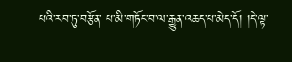པའི་རབ་ཏུ་བརྩོན་ པ་མི་གཏོང་བ་ལ་རྒྱུན་འཆད་པ་མེད་དོ། །དེ་ལྟ་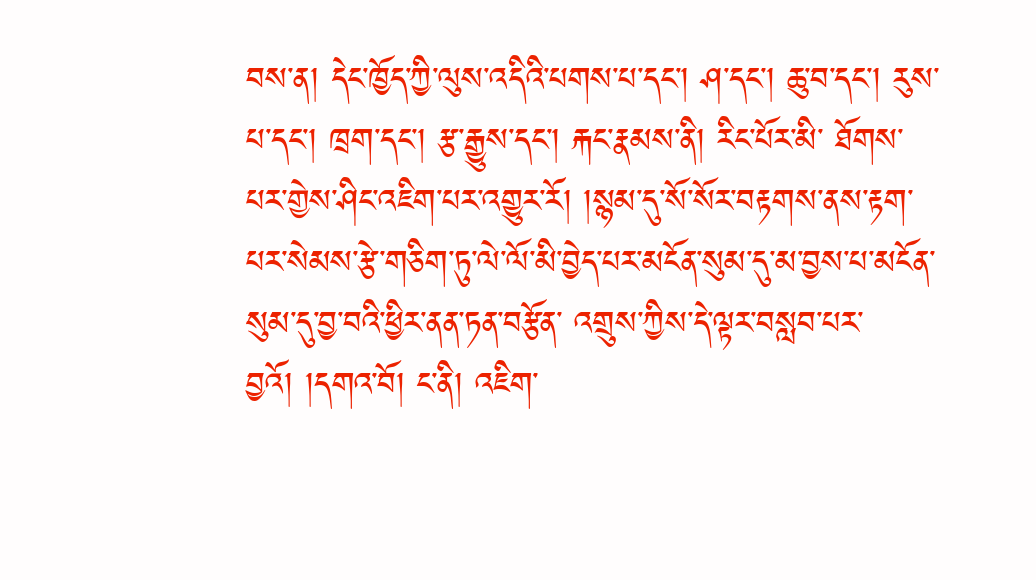བས་ན། དེང་ཁྱོད་ཀྱི་ལུས་འདིའི་པགས་པ་དང་། ཤ་དང་། ཆུ་བ་དང་། རུས་པ་དང་། ཁྲག་དང་། རྩ་རྒྱུས་དང་། རྐང་རྣམས་ནི། རིང་པོར་མི་ ཐོགས་པར་གྱེས་ཤིང་འཇིག་པར་འགྱུར་རོ། །སྙམ་དུ་སོ་སོར་བརྟགས་ནས་རྟག་པར་སེམས་རྩེ་གཅིག་ཏུ་ལེ་ལོ་མི་བྱེད་པར་མངོན་སུམ་དུ་མ་བྱས་པ་མངོན་སུམ་དུ་བྱ་བའི་ཕྱིར་ནན་ཏན་བརྩོན་ འགྲུས་ཀྱིས་དེ་ལྟར་བསླབ་པར་བྱའོ། །དགའ་བོ། ང་ནི། འཇིག་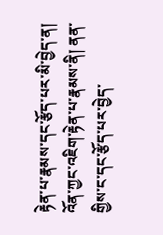རྟེན་པ་རྣམས་དང་རྩོད་པར་མི་བྱེད་ན། འོན་ཀྱང་འཇིག་རྟེན་པ་རྣམས་ནི། ནན་གྱིས་ང་དང་རྩོད་པར་བྱེད་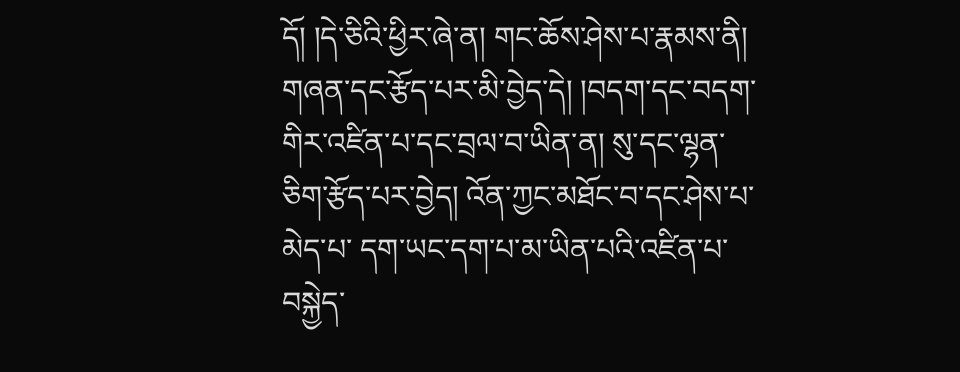དོ། །དེ་ཅིའི་ཕྱིར་ཞེ་ན། གང་ཆོས་ཤེས་པ་རྣམས་ནི། གཞན་དང་རྩོད་པར་མི་བྱེད་དེ། །བདག་དང་བདག་གིར་འཛིན་པ་དང་བྲལ་བ་ཡིན་ན། སུ་དང་ལྷན་ཅིག་རྩོད་པར་བྱེད། འོན་ཀྱང་མཐོང་བ་དང་ཤེས་པ་མེད་པ་ དག་ཡང་དག་པ་མ་ཡིན་པའི་འཛིན་པ་བསྐྱེད་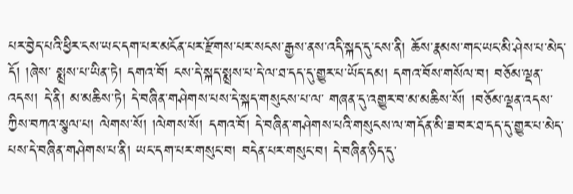པར་བྱེད་པའི་ཕྱིར་ངས་ཡང་དག་པར་མངོན་པར་རྫོགས་པར་སངས་རྒྱས་ནས་འདི་སྐད་དུ་ངས་ནི། ཆོས་རྣམས་གང་ཡང་མི་ཤེས་པ་མེད་དོ། །ཞེས་ སྨྲས་པ་ཡིན་ཏེ། དགའ་བོ། ངས་དེ་སྐད་སྨྲས་པ་དེ་ལ་ཐ་དད་དུ་གྱུར་པ་ཡོད་དམ། དགའ་བོས་གསོལ་བ། བཅོམ་ལྡན་འདས། དེ་ནི། མ་མཆིས་ཏེ། དེ་བཞིན་གཤེགས་པས་དེ་སྐད་གསུངས་པ་ལ་ གཞན་དུ་འགྱུར་བ་མ་མཆིས་སོ། །བཅོམ་ལྡན་འདས་ཀྱིས་བཀའ་སྩལ་པ། ལེགས་སོ། །ལེགས་སོ། དགའ་བོ། དེ་བཞིན་གཤེགས་པའི་གསུངས་ལ་གདོན་མི་ཟ་བར་ཐ་དད་དུ་གྱུར་པ་མེད་ པས་དེ་བཞིན་གཤེགས་པ་ནི། ཡང་དག་པར་གསུང་བ། བདེན་པར་གསུང་བ། དེ་བཞིན་ཉིད་དུ་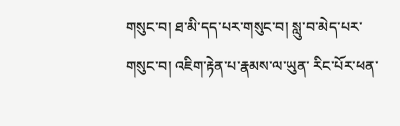གསུང་བ། ཐ་མི་དད་པར་གསུང་བ། སླུ་བ་མེད་པར་གསུང་བ། འཇིག་རྟེན་པ་རྣམས་ལ་ཡུན་ རིང་པོར་ཕན་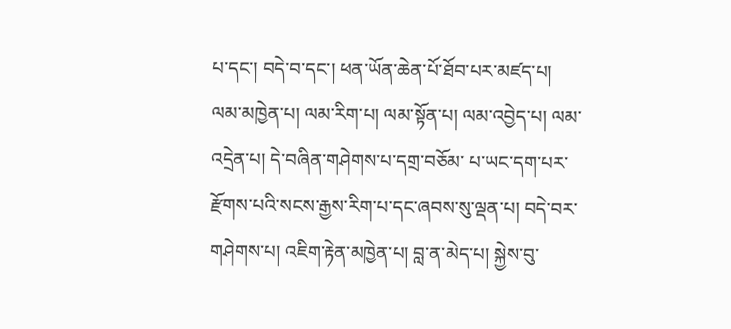པ་དང་། བདེ་བ་དང་། ཕན་ཡོན་ཆེན་པོ་ཐོབ་པར་མཛད་པ། ལམ་མཁྱེན་པ། ལམ་རིག་པ། ལམ་སྟོན་པ། ལམ་འབྱེད་པ། ལམ་འདྲེན་པ། དེ་བཞིན་གཤེགས་པ་དགྲ་བཅོམ་ པ་ཡང་དག་པར་རྫོགས་པའི་སངས་རྒྱས་རིག་པ་དང་ཞབས་སུ་ལྡན་པ། བདེ་བར་གཤེགས་པ། འཇིག་རྟེན་མཁྱེན་པ། བླ་ན་མེད་པ། སྐྱེས་བུ་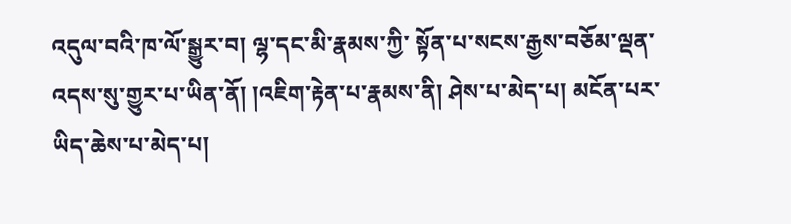འདུལ་བའི་ཁ་ལོ་སྒྱུར་བ། ལྷ་དང་མི་རྣམས་ཀྱི་ སྟོན་པ་སངས་རྒྱས་བཅོམ་ལྡན་འདས་སུ་གྱུར་པ་ཡིན་ནོ། །འཇིག་རྟེན་པ་རྣམས་ནི། ཤེས་པ་མེད་པ། མངོན་པར་ཡིད་ཆེས་པ་མེད་པ།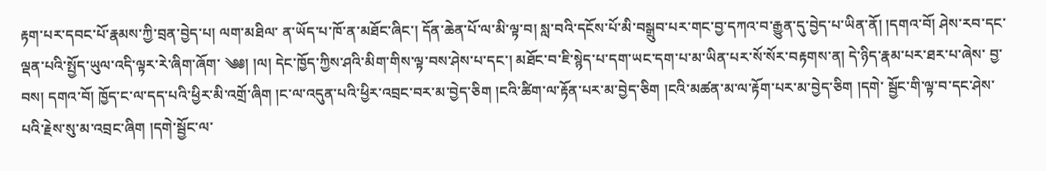རྟག་པར་དབང་པོ་རྣམས་ཀྱི་བྲན་བྱེད་པ། ལག་མཐིལ་ ན་ཡོད་པ་ཁོ་ན་མཐོང་ཞིང་། དོན་ཆེན་པོ་ལ་མི་ལྟ་བ། སླ་བའི་དངོས་པོ་མི་བསྒྲུབ་པར་གང་བྱ་དཀའ་བ་རྒྱུན་དུ་བྱེད་པ་ཡིན་ནོ། །དགའ་བོ། ཤེས་རབ་དང་ལྡན་པའི་སྤྱོད་ཡུལ་འདི་ལྟར་རེ་ཞིག་ཞོག་ ༄༅། །ལ། དེང་ཁྱོད་ཀྱིས་ཤའི་མིག་གིས་ལྟ་བས་ཤེས་པ་དང་། མཐོང་བ་ཇི་སྙེད་པ་དག་ཡང་དག་པ་མ་ཡིན་པར་སོ་སོར་བརྟགས་ན། དེ་ཉིད་རྣམ་པར་ཐར་པ་ཞེས་ བྱ་བས། དགའ་བོ། ཁྱོད་ང་ལ་དད་པའི་ཕྱིར་མི་འགྲོ་ཞིག །ང་ལ་འདུན་པའི་ཕྱིར་འབྲང་བར་མ་བྱེད་ཅིག །ངའི་ཚིག་ལ་རྟོན་པར་མ་བྱེད་ཅིག །ངའི་མཚན་མ་ལ་རྟོག་པར་མ་བྱེད་ཅིག །དགེ་ སྦྱོང་གི་ལྟ་བ་དང་ཤེས་པའི་རྗེས་སུ་མ་འབྲང་ཞིག །དགེ་སྦྱོང་ལ་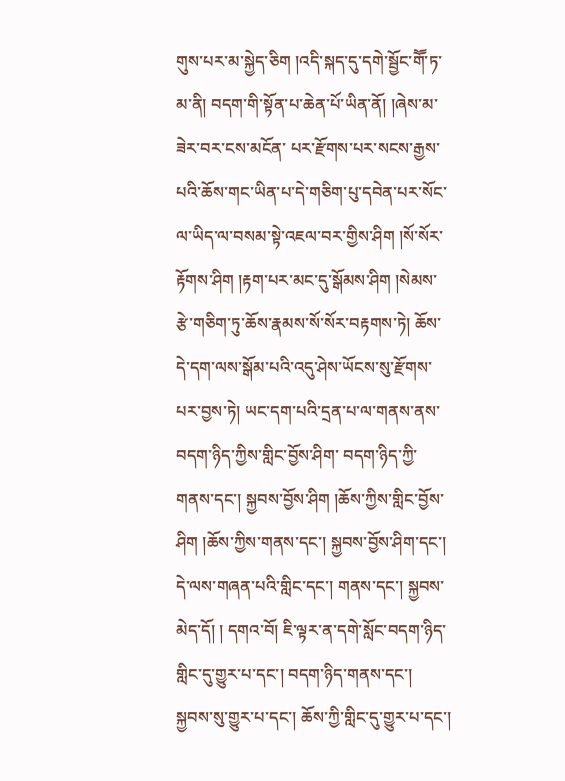གུས་པར་མ་སྐྱེད་ཅིག །འདི་སྐད་དུ་དགེ་སྦྱོང་གཽ་ཏ་མ་ནི། བདག་གི་སྟོན་པ་ཆེན་པོ་ཡིན་ནོ། །ཞེས་མ་ཟེར་བར་ངས་མངོན་ པར་རྫོགས་པར་སངས་རྒྱས་པའི་ཆོས་གང་ཡིན་པ་དེ་གཅིག་པུ་དབེན་པར་སོང་ལ་ཡིད་ལ་བསམ་སྟེ་འཇལ་བར་གྱིས་ཤིག །སོ་སོར་རྟོགས་ཤིག །རྟག་པར་མང་དུ་སྒོམས་ཤིག །སེམས་ རྩེ་གཅིག་ཏུ་ཆོས་རྣམས་སོ་སོར་བརྟགས་ཏེ། ཆོས་དེ་དག་ལས་སྒོམ་པའི་འདུ་ཤེས་ཡོངས་སུ་རྫོགས་པར་བྱས་ཏེ། ཡང་དག་པའི་དྲན་པ་ལ་གནས་ནས་བདག་ཉིད་ཀྱིས་གླིང་བྱོས་ཤིག་ བདག་ཉིད་ཀྱི་གནས་དང་། སྐྱབས་བྱོས་ཤིག །ཆོས་ཀྱིས་གླིང་བྱོས་ཤིག །ཆོས་ཀྱིས་གནས་དང་། སྐྱབས་བྱོས་ཤིག་དང་། དེ་ལས་གཞན་པའི་གླིང་དང་། གནས་དང་། སྐྱབས་མེད་དོ། ། དགའ་བོ། ཇི་ལྟར་ན་དགེ་སློང་བདག་ཉིད་གླིང་དུ་གྱུར་པ་དང་། བདག་ཉིད་གནས་དང་། སྐྱབས་སུ་གྱུར་པ་དང་། ཆོས་ཀྱི་གླིང་དུ་གྱུར་པ་དང་།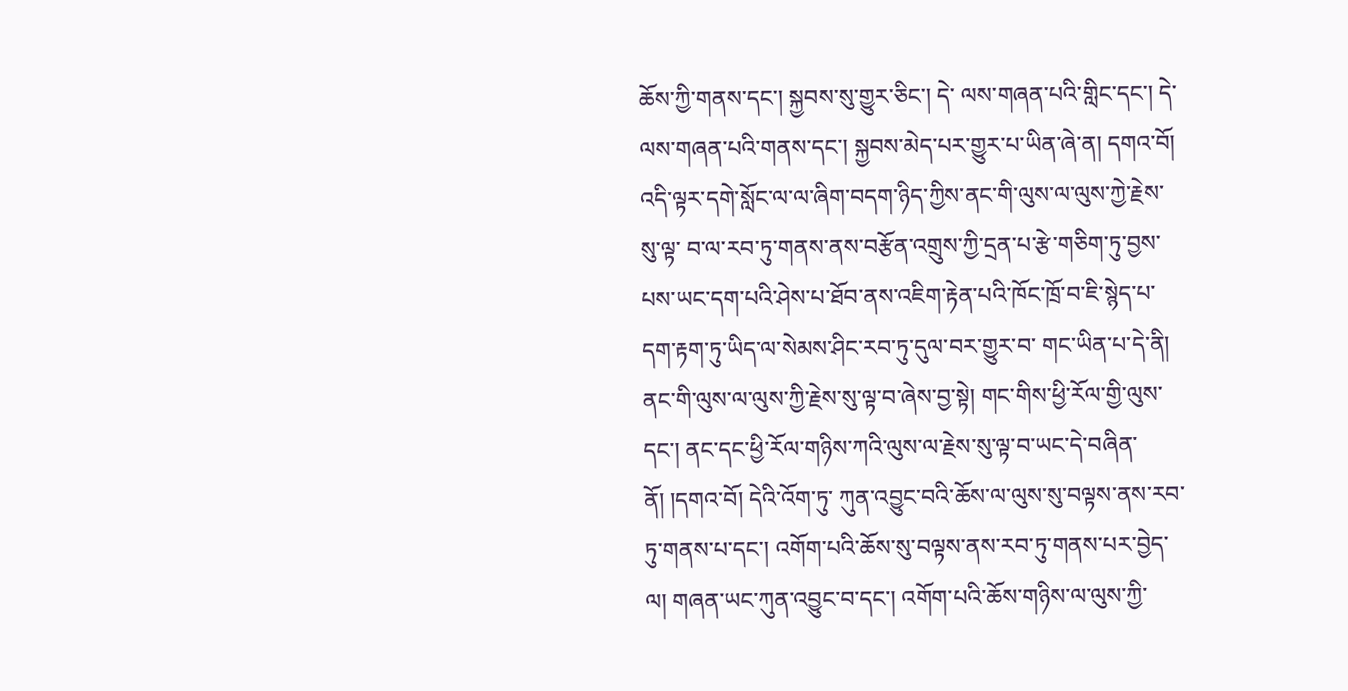ཆོས་ཀྱི་གནས་དང་། སྐྱབས་སུ་གྱུར་ཅིང་། དེ་ ལས་གཞན་པའི་གླིང་དང་། དེ་ལས་གཞན་པའི་གནས་དང་། སྐྱབས་མེད་པར་གྱུར་པ་ཡིན་ཞེ་ན། དགའ་བོ། འདི་ལྟར་དགེ་སློང་ལ་ལ་ཞིག་བདག་ཉིད་ཀྱིས་ནང་གི་ལུས་ལ་ལུས་ཀྱེ་རྗེས་སུ་ལྟ་ བ་ལ་རབ་ཏུ་གནས་ནས་བརྩོན་འགྲུས་ཀྱི་དྲན་པ་རྩེ་གཅིག་ཏུ་བྱས་པས་ཡང་དག་པའི་ཤེས་པ་ཐོབ་ནས་འཇིག་རྟེན་པའི་ཁོང་ཁྲོ་བ་ཇི་སྙེད་པ་དག་རྟག་ཏུ་ཡིད་ལ་སེམས་ཤིང་རབ་ཏུ་དུལ་བར་གྱུར་བ་ གང་ཡིན་པ་དེ་ནི། ནང་གི་ལུས་ལ་ལུས་ཀྱི་རྗེས་སུ་ལྟ་བ་ཞེས་བྱ་སྟེ། གང་གིས་ཕྱི་རོལ་གྱི་ལུས་དང་། ནང་དང་ཕྱི་རོལ་གཉིས་ཀའི་ལུས་ལ་རྗེས་སུ་ལྟ་བ་ཡང་དེ་བཞིན་ནོ། །དགའ་བོ། དེའི་འོག་ཏུ་ ཀུན་འབྱུང་བའི་ཆོས་ལ་ལུས་སུ་བལྟས་ནས་རབ་ཏུ་གནས་པ་དང་། འགོག་པའི་ཆོས་སུ་བལྟས་ནས་རབ་ཏུ་གནས་པར་བྱེད་ལ། གཞན་ཡང་ཀུན་འབྱུང་བ་དང་། འགོག་པའི་ཆོས་གཉིས་ལ་ལུས་ཀྱི་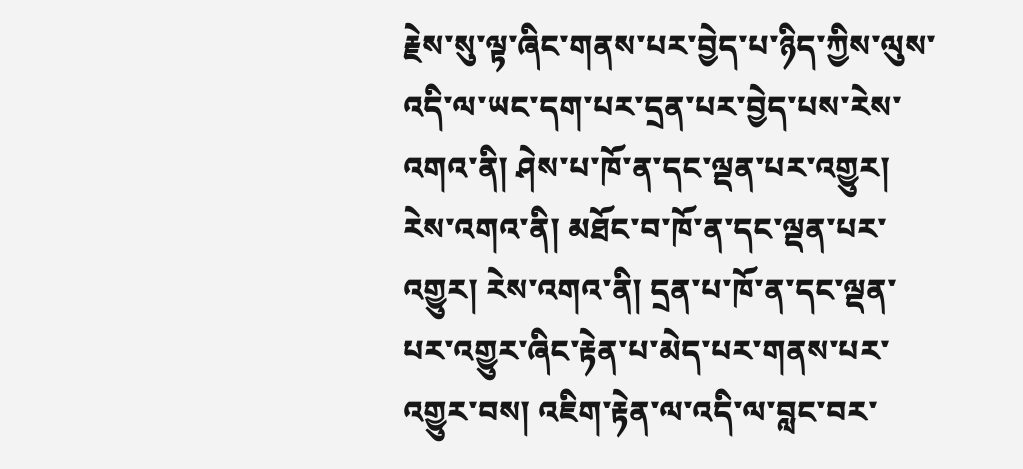རྗེས་སུ་ལྟ་ཞིང་གནས་པར་བྱེད་པ་ཉིད་ཀྱིས་ལུས་འདི་ལ་ཡང་དག་པར་དྲན་པར་བྱེད་པས་རེས་འགའ་ནི། ཤེས་པ་ཁོ་ན་དང་ལྡན་པར་འགྱུར། རེས་འགའ་ནི། མཐོང་བ་ཁོ་ན་དང་ལྡན་པར་འགྱུར། རེས་འགའ་ནི། དྲན་པ་ཁོ་ན་དང་ལྡན་པར་འགྱུར་ཞིང་རྟེན་པ་མེད་པར་གནས་པར་འགྱུར་བས། འཇིག་རྟེན་ལ་འདི་ལ་བླང་བར་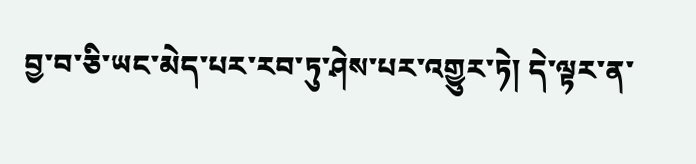བྱ་བ་ཅི་ཡང་མེད་པར་རབ་ཏུ་ཤེས་པར་འགྱུར་ཏེ། དེ་ལྟར་ན་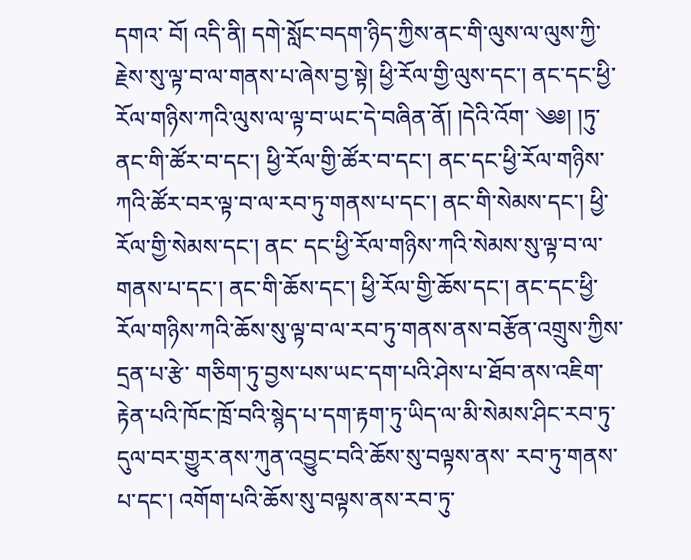དགའ་ བོ། འདི་ནི། དགེ་སློང་བདག་ཉིད་ཀྱིས་ནང་གི་ལུས་ལ་ལུས་ཀྱི་རྗེས་སུ་ལྟ་བ་ལ་གནས་པ་ཞེས་བྱ་སྟེ། ཕྱི་རོལ་གྱི་ལུས་དང་། ནང་དང་ཕྱི་རོལ་གཉིས་ཀའི་ལུས་ལ་ལྟ་བ་ཡང་དེ་བཞིན་ནོ། །དེའི་འོག་ ༄༅། །ཏུ་ནང་གི་ཚོར་བ་དང་། ཕྱི་རོལ་གྱི་ཚོར་བ་དང་། ནང་དང་ཕྱི་རོལ་གཉིས་ཀའི་ཚོར་བར་ལྟ་བ་ལ་རབ་ཏུ་གནས་པ་དང་། ནང་གི་སེམས་དང་། ཕྱི་རོལ་གྱི་སེམས་དང་། ནང་ དང་ཕྱི་རོལ་གཉིས་ཀའི་སེམས་སུ་ལྟ་བ་ལ་གནས་པ་དང་། ནང་གི་ཆོས་དང་། ཕྱི་རོལ་གྱི་ཆོས་དང་། ནང་དང་ཕྱི་རོལ་གཉིས་ཀའི་ཆོས་སུ་ལྟ་བ་ལ་རབ་ཏུ་གནས་ནས་བརྩོན་འགྲུས་ཀྱིས་དྲན་པ་རྩེ་ གཅིག་ཏུ་བྱས་པས་ཡང་དག་པའི་ཤེས་པ་ཐོབ་ནས་འཇིག་རྟེན་པའི་ཁོང་ཁྲོ་བའི་སྙེད་པ་དག་རྟག་ཏུ་ཡིད་ལ་མི་སེམས་ཤིང་རབ་ཏུ་དུལ་བར་གྱུར་ནས་ཀུན་འབྱུང་བའི་ཆོས་སུ་བལྟས་ནས་ རབ་ཏུ་གནས་པ་དང་། འགོག་པའི་ཆོས་སུ་བལྟས་ནས་རབ་ཏུ་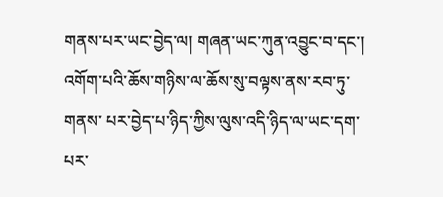གནས་པར་ཡང་བྱེད་ལ། གཞན་ཡང་ཀུན་འབྱུང་བ་དང་། འགོག་པའི་ཆོས་གཉིས་ལ་ཆོས་སུ་བལྟས་ནས་རབ་ཏུ་གནས་ པར་བྱེད་པ་ཉིད་ཀྱིས་ལུས་འདི་ཉིད་ལ་ཡང་དག་པར་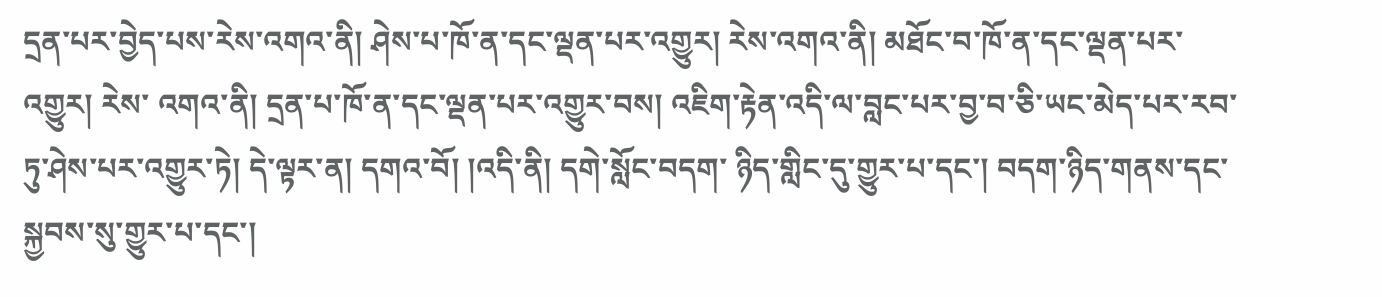དྲན་པར་བྱེད་པས་རེས་འགའ་ནི། ཤེས་པ་ཁོ་ན་དང་ལྡན་པར་འགྱུར། རེས་འགའ་ནི། མཐོང་བ་ཁོ་ན་དང་ལྡན་པར་འགྱུར། རེས་ འགའ་ནི། དྲན་པ་ཁོ་ན་དང་ལྡན་པར་འགྱུར་བས། འཇིག་རྟེན་འདི་ལ་བླང་པར་བྱ་བ་ཅི་ཡང་མེད་པར་རབ་ཏུ་ཤེས་པར་འགྱུར་ཏེ། དེ་ལྟར་ན། དགའ་བོ། །འདི་ནི། དགེ་སློང་བདག་ ཉིད་གླིང་དུ་གྱུར་པ་དང་། བདག་ཉིད་གནས་དང་སྐྱབས་སུ་གྱུར་པ་དང་།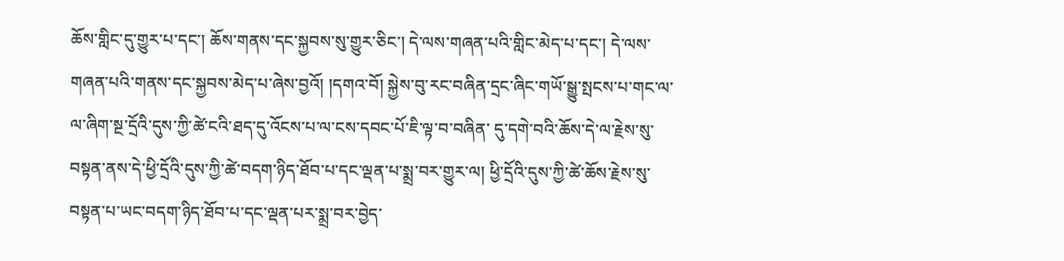ཆོས་གླིང་དུ་གྱུར་པ་དང་། ཆོས་གནས་དང་སྐྱབས་སུ་གྱུར་ཅིང་། དེ་ལས་གཞན་པའི་གླིང་མེད་པ་དང་། དེ་ལས་ གཞན་པའི་གནས་དང་སྐྱབས་མེད་པ་ཞེས་བྱའོ། །དགའ་བོ། སྐྱེས་བུ་རང་བཞིན་དྲང་ཞིང་གཡོ་སྒྱུ་སྤངས་པ་གང་ལ་ལ་ཞིག་སྔ་དྲོའི་དུས་ཀྱི་ཚེ་ངའི་ཐད་དུ་འོངས་པ་ལ་ངས་དབང་པོ་ཇི་ལྟ་བ་བཞིན་ དུ་དགེ་བའི་ཆོས་དེ་ལ་རྗེས་སུ་བསྟན་ནས་དེ་ཕྱི་དྲོའི་དུས་ཀྱི་ཚེ་བདག་ཉིད་ཐོབ་པ་དང་ལྡན་པ་སྨྲ་བར་གྱུར་ལ། ཕྱི་དྲོའི་དུས་ཀྱི་ཚེ་ཆོས་རྗེས་སུ་བསྟན་པ་ཡང་བདག་ཉིད་ཐོབ་པ་དང་ལྡན་པར་སྨྲ་བར་བྱེད་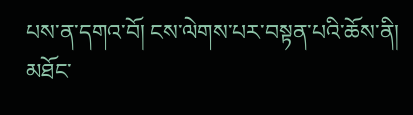པས་ན་དགའ་བོ། ངས་ལེགས་པར་བསྟན་པའི་ཆོས་ནི། མཐོང་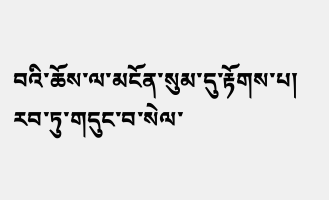བའི་ཆོས་ལ་མངོན་སུམ་དུ་རྟོགས་པ། རབ་ཏུ་གདུང་བ་སེལ་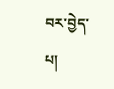བར་བྱེད་པ།